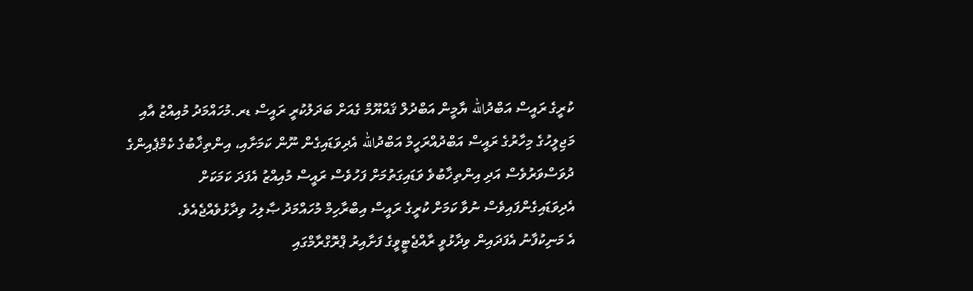ކުރީގެ ރައީސް އަބްދުالله ޔާމީން އަބްދުލް ޤައްޔޫމް ގެއަށް ބަދަލުކުރީ ރައީސް ޑރ.މުހައްމަދު މުއިއްޒު އާއި މަޖިލީހުގެ މިހާރުގެ ރައީސް އަބްދުއްރަހީމް އަބްދުالله އެދިވަޑައިގެން ނޫން ކަމަށާއި، އިންތިޚާބުގެ ކެމްޕެއިންގެ ދުވަސްވަރުވެސް އަދި އިންތިޚާބުވެ ވަޑައިގަތުމަށް ފަހުވެސް ރައީސް މުއިއްޒު އެފަދަ ކަމަކަށް އެދިވަޑައިގެންފައިވެސް ނުވާ ކަމަށް ކުރީގެ ރައީސް އިބްރާހިމް މުހައްމަދު ޞާލިހު ވިދާޅުވެއްޖެއެވެ.
އެ މަނިކުފާނު އެފަދައިން ވިދާޅުވީ ރާއްޖެޓީވީގެ ފަށާއިރު ޕްރޮގްރާމްގައި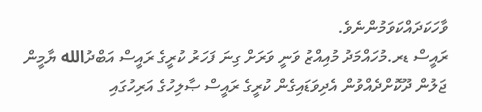ވާހަކަދައްކަވަމުންނެވެ.
ރައީސް ޑރ.މުހައްމަދު މުއިއްޒު ވަނީ ވަރަށް ގިނަ ފަހަރު ކުރީގެ ރައީސް އަބްދުالله ޔާމީން ޖަލުން ދޫކޮށްދެއްވުން އެދިވަޑައިގެން ކުރީގެ ރައީސް ޞާލިހުގެ އަރިހުގައި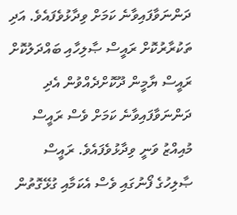ދަންނަވާފައިވާނެ ކަމަށް ވިދާޅުވެފައެވެ. އަދި ތަކުރާރުކޮށް ރައީސް ޞާލިހާއި ބައްދަލުކޮށް ރައީސް ޔާމީން ދޫކޮށްދެއްވުން އެދި ދަންނަވާފައިވާނެ ކަމަށް ވެސް ރައީސް މުއިއްޒު ވަނީ ވިދާޅުވެފައެވެ. ރައީސް ޞާލިހުގެ ފޯނުގައި ވެސް އެކަމާއި ގުޅޭގޮތުން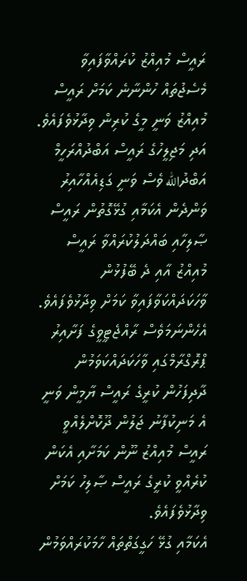ރައީސް މުއިއްޒު ކުރައްވާފައިވާ މެސެޖުތައް ހުންނާނެ ކަމަށް ރައީސް މުއިއްޒު ވަނީ މީގެ ކުރިން ވިދާޅުވެފައެވެ. އަދި މަޖިލީހުގެ ރައީސް އަބްދުއްރަހީމް އަބްދުالله ވެސް ވަނީ ގަޑިއެއްހާއިރު ވަންދެން އެކަމާއި ގުޅޭގޮތުން ރައީސް ޞާލިހާއި ބައްދަލުކުރައްވާ ރައީސް މުއިއްޒު އާއި ދެ ބޭފުޅުން ވާހަކަދައްކަވާފައިވާ ކަމަށް ވިދާޅުވެފައެވެ. އެހެންނަމަވެސް ރާއްޖެޓީވީގެ ފަށާއިރު ޕްރޮގްރާމްގައި ވާހަކަދައްކަވަމުން ދާދިފަހުން ކުރީގެ ރައީސް ޔާމީން ވަނީ އެ މަނިކުފާނު ޖަލުން ދޫކޮށްލެއްވީ ރައީސް މުއިއްޒު ނޫން ކަމަށާއި އެކަން ކުރެއްވީ ކުރީގެ ރައީސް ޞާލިހު ކަމަށް ވިދާޅުވެފައެވެ.
އެކަމާއި ގުޅޭ ހަގީގަތްތައް ހާމަކުރައްވަމުން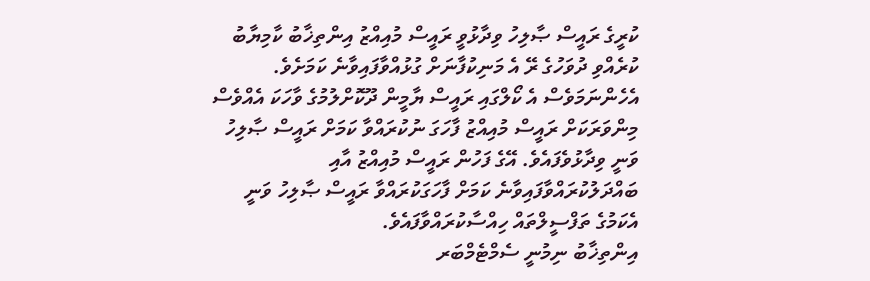ކުރީގެ ރައީސް ޞާލިހު ވިދާޅުވީ ރައީސް މުއިއްޒު އިންތިޚާބު ކާމިޔާބު ކުރެއްވި ދުވަހުގެ ރޭ އެ މަނިކުފާނަށް ގުޅުއްވާފައިވާނެ ކަމަށެވެ. އެހެންނަމަވެސް އެ ކޯލްގައި ރައީސް ޔާމީން ދޫކޮށްލުމުގެ ވާހަކަ އެއްވެސް މިންވަރަކަށް ރައީސް މުއިއްޒު ފާހަގަ ނުކުރައްވާ ކަމަށް ރައީސް ޞާލިހު ވަނީ ވިދާޅުވެފައެވެ. އޭގެ ފަހުން ރައީސް މުއިއްޒު އާއި ބައްދަލުކުރައްވާފައިވާނެ ކަމަށް ފާހަގަކުރައްވާ ރައީސް ޞާލިހު ވަނީ އެކަމުގެ ތަފްސީލްތައް ހިއްސާކުރައްވާފައެވެ.
އިންތިޚާބު ނިމުނީ ސެމްޓެމްބަރ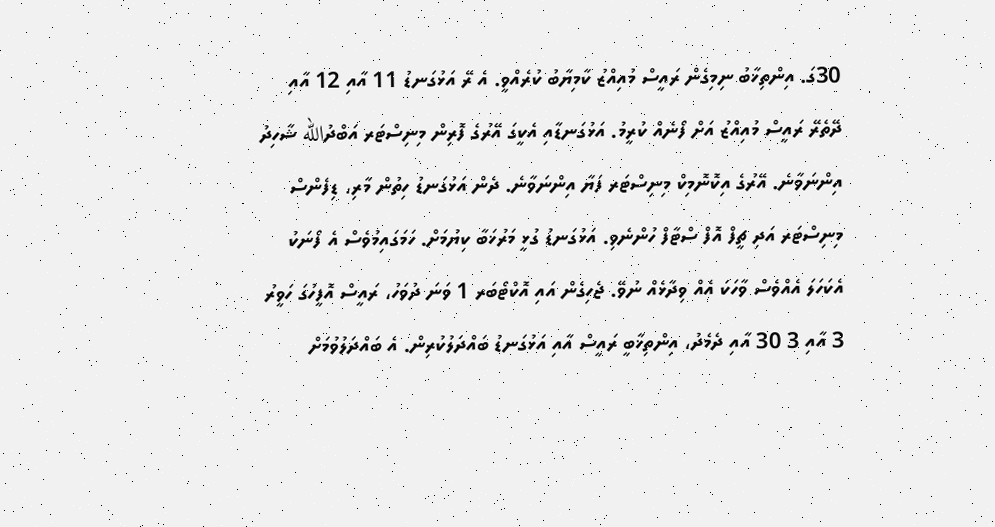30ގަ. އިންތިޚާބު ނިމިގެން ރައީސް މުއިއްޒު ކާމިޔާބު ކުރެއްވީ. އެ ރޭ އަޅުގަނޑު 11 އާއި 12 އާއި ދޭތެރޭ ރައީސް މުއިއްޒު އަށް ފޯނެއް ކުރީމު. އަޅުގަނޑާއި އެކީގަ އޭރުގެ ފޮރިން މިނިސްޓަރ އަބްދުالله ޝާހިދު އިންނަވާނެ. އޭރުގެ އިކޮނޮމިކް މިނިސްޓަރ ފަޔާ އިންނަވާނެ. ދެން އަޅުގަނޑު ހިތުން މާރި، ޑިފެންސް މިނިސްޓަރ އަދި ޗީފް އޮފް ސްޓާފް ހުންނެވި. އަޅުގަނޑު ގުޅީ މަރުޚަބާ ކިޔުމަށް. ހަމަގައިމުވެސް އެ ފޯނަކު އެކަހަލަ އެއްވެސް ވާހަކަ އެއް ވިދާޅެއް ނުވޭ. ޖެހިގެން އައި އޮކްޓޯބަރ 1 ވަނަ ދުވަހު، ރައީސް އޮފީހުގަ ހަވީރު 3 އާއި 3 30 އާއި ދެމެދު، އިންތިޚާބީ ރައީސް އާއި އަޅުގަނޑު ބައްދަލުކުރިން. އެ ބައްދަލުވުމަށް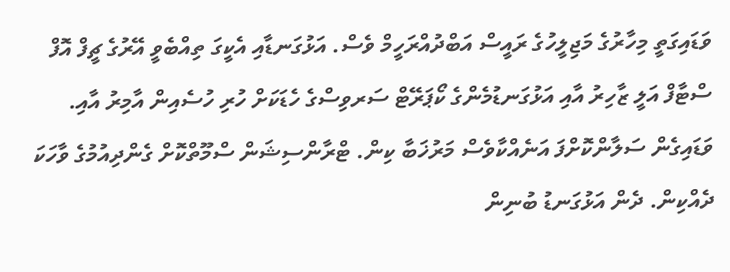ވަޑައިގަތީ މިހާރުގެ މަޖިލީހުގެ ރައީސް އަބްދުއްރަހީމް ވެސް. އަޅުގަނޑާއި އެކީގަ ތިއްބެވީ އޭރުގެ ޗީފް އޮފް ސްޓާފް އަލީ ޒާހިރު އާއި އަޅުގަނޑުމެންގެ ކޯޕަރޭޓް ސަރވިސްގެ ހެޑަކަށް ހުރި ހުސެއިން އާމިރު އާއި. ވަޑައިގެން ސަލާންކޮށްފަ އަނެއްކާވެސް މަރުޚަބާ ކިން. ޓްރާންސިޝަން ސްމޫތްކޮށް ގެންދިއުމުގެ ވާހަކަ ދެއްކިން. ދެން އަޅުގަނޑު ބުނިން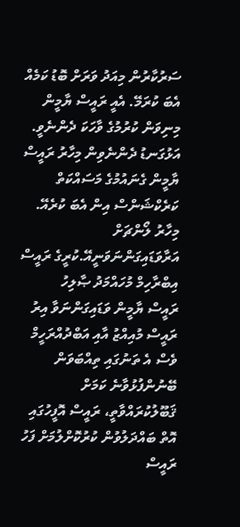ސަރުކާރުން މިއަދު ވަރަށް ބޮޑު ކަމެއް އެބަ ކުރަމޭ. އެއީ ރައީސް ޔާމީން މިނިވަން ކުރުމުގެ ވާހަކަ ދެންނެވީ. އަޅުގަނޑު ދެންނެވިން މިހާރު ރައީސް ޔާމީން ގެނައުމުގެ މަސައްކަތް ކަރެކްޝަންސް އިން އެބަ ކުރެއޭ. މިހާރު ލޯންޗަށް އަރާވަޑައިގަންނަވަނީއޭ.ކުރީގެ ރައީސް އިބްރާހިމް މުހައްމަދު ޞާލިހު
ރައީސް ޔާމީން ވަޑައިގަންނަވާ އިރު ރައީސް މުއިއްޒު އާއި އަބްދުއްރަހީމް ވެސް އެ ތަނުގައި ތިއްބަވަން ބޭނުންފުޅުވާނެ ކަމަށް ޤަބޫލުކުރައްވާތީ، ރައީސް އޮފީހުގައި އޮތް ބައްދަލުވުން ކުރުކޮށްލުމަށް ފަހު ރައީސް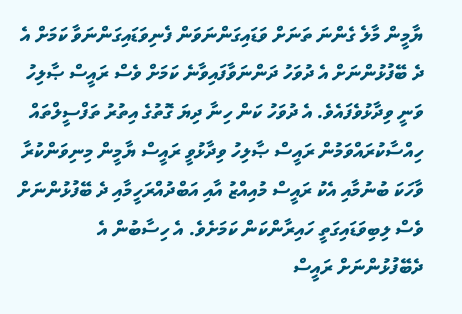ޔާމީން މާލެ ގެންނަ ތަނަށް ވަޑައިގަންނަވަން ފެނިވަޑައިގަންނަވާ ކަމަށް އެ ދެ ބޭފުޅުންނަށް އެ ދުވަހު ދަންނަވާފައިވާނެ ކަމަށް ވެސް ރައީސް ޞާލިހު ވަނީ ވިދާޅުވެފައެވެ. އެ ދުވަހު ކަން ހިނާ ދިޔަ ގޮތުގެ އިތުރު ތަފްސީލްތައް ހިއްސާކުރައްވަމުން ރައީސް ޞާލިހު ވިދާޅުވީ ރައީސް ޔާމީން މިނިވަންކުރާ ވާހަކަ ބުނުމާއި އެކު ރައީސް މުއިއްޒު އާއި އަބްދުއްރަހީމާއި ދެ ބޭފުޅުންނަށް ވެސް ލިބިވަޑައިގަތީ ހައިރާންކަން ކަމަށެވެ. އެ ހިސާބުން އެ ދެބޭފުޅުންނަށް ރައީސް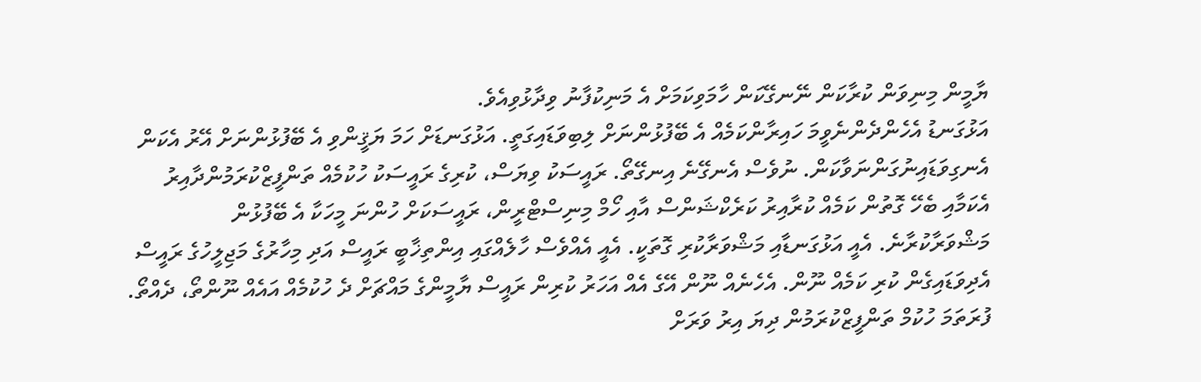ޔާމީން މިނިވަން ކުރާކަން ނޭނގޭކަން ހާމަވިކަމަށް އެ މަނިކުފާނު ވިދާޅުވިއެވެ.
އަޅުގަނޑު އެހެންދެންނެވީމަ ހައިރާންކަމެއް އެ ބޭފުޅުންނަށް ލިބިވަޑައިގަތީ. އަޅުގަނޑަށް ހަމަ ޔަޤީންވި އެ ބޭފުޅުންނަށް އޭރު އެކަން އެނގިވަޑައިނުގަންނަވާކަން. ނުވެސް އެނގޭނެ އިނގޭތޯ. ރައީސަކު ވިޔަސް، ކުރިގެ ރައީސަކު ހުކުމެއް ތަންފީޒްކުރަމުންދާއިރު އެކަމާއި ބެހޭ ގޮތުން ކަމެއް ކުރާއިރު ކަރެކްޝަންސް އާއި ހޯމް މިނިސްޓްރީން، ރައީސަކަށް ހުންނަ މީހަކާ އެ ބޭފުޅުން މަޝްވަރާކުރާނެ. އެއީ އަޅުގަނޑާއި މަޝްވަރާކުރި ގޮތަކީ. އެއީ އެއްވެސް ހާލެއްގައި އިންތިޚާބީ ރައީސް އަދި މިހާރުގެ މަޖިލީހުގެ ރައީސް އެދިވަޑައިގެން ކުރި ކަމެއް ނޫން. އެހެނެއް ނޫން އޭގެ އެއް އަހަރު ކުރިން ރައީސް ޔާމީންގެ މައްޗަށް ދެ ހުކުމެއް އައެއް ނޫންތޯ، ދެއްތޯ. ފުރަތަމަ ހުކުމް ތަންފީޒްކުރަމުން ދިޔަ އިރު ވަރަށް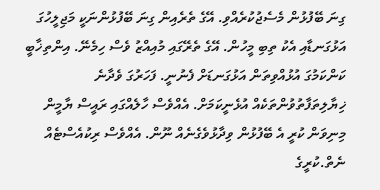ގިނަ ބޭފުޅުން މެސެޖުކުރެއްވި. އޭގެ ތެރެއިން ގިނަ ބޭފުޅުންނަކީ މަޖިލީހުގަ އަޅުގަނޑާއި އެކު ތިބި މީހުން. އޭގެ ތެރޭގައި މުއިއްޒު ވެސް ހިމެނޭ. އިންތިޚާބީ ކަންކަމުގަ އުޅުއްވިތަން އަޅުގަނޑަށް ފެނުނީ. ފަހަރުގަ ވެދާނެ ޚިޔާލިތަފާތުވުންތަކެއް އުޅެނީކަމަށް. އެއްވެސް ހާލެއްގައި ރައީސް ޔާމީން މިނިވަން ކުރީ އެ ބޭފުޅުން ވިދާޅުވެގެނެއް ނޫން. އެއްވެސް ރިކުއެސްޓެއް ނެތް.ކުރީގެ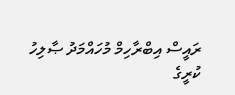ރައީސް އިބްރާހިމް މުހައްމަދު ޞާލިހު
ކުރީގެ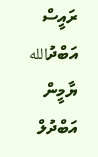ރައީސް އަބްދުالله ޔާމީން އަބްދުލް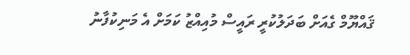ޤައްޔޫމް ގެއަށް ބަދަލުކުރީ ރައީސް މުއިއްޒު ކަމަށް އެ މަނިކުފާނު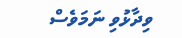ވިދާޅުވި ނަމަވެސް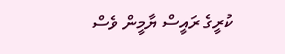ކުރީގެ ރައީސް ޔާމީން ވެސް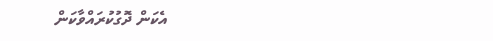އެކަން ދޮގުކުރައްވާކަން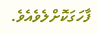ފާހަގަކޮށްލެވެއެވެ.